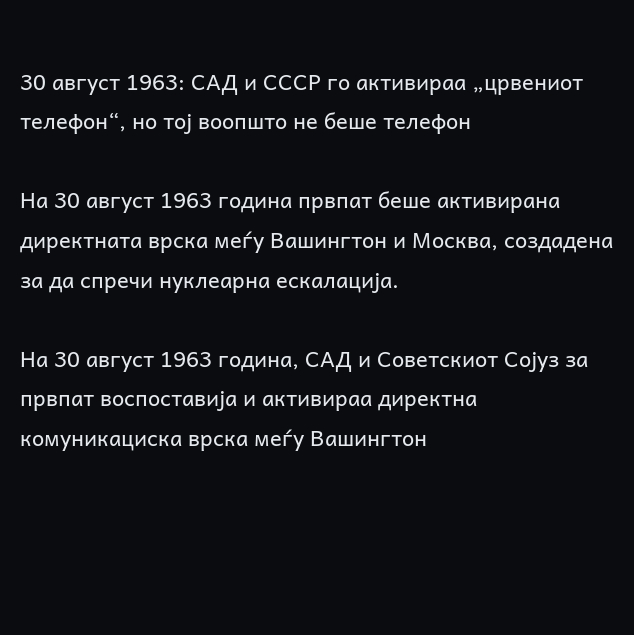30 август 1963: САД и СССР го активираа „црвениот телефон“, но тој воопшто не беше телефон

На 30 август 1963 година првпат беше активирана директната врска меѓу Вашингтон и Москва, создадена за да спречи нуклеарна ескалација.

На 30 август 1963 година, САД и Советскиот Сојуз за првпат воспоставија и активираа директна комуникациска врска меѓу Вашингтон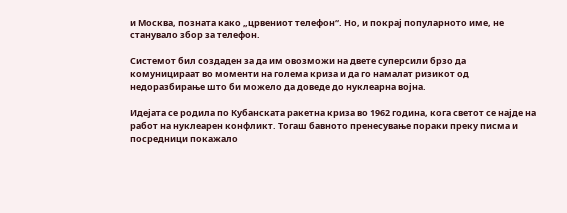и Москва, позната како „црвениот телефон“. Но, и покрај популарното име, не станувало збор за телефон.

Системот бил создаден за да им овозможи на двете суперсили брзо да комуницираат во моменти на голема криза и да го намалат ризикот од недоразбирање што би можело да доведе до нуклеарна војна.

Идејата се родила по Кубанската ракетна криза во 1962 година, кога светот се најде на работ на нуклеарен конфликт. Тогаш бавното пренесување пораки преку писма и посредници покажало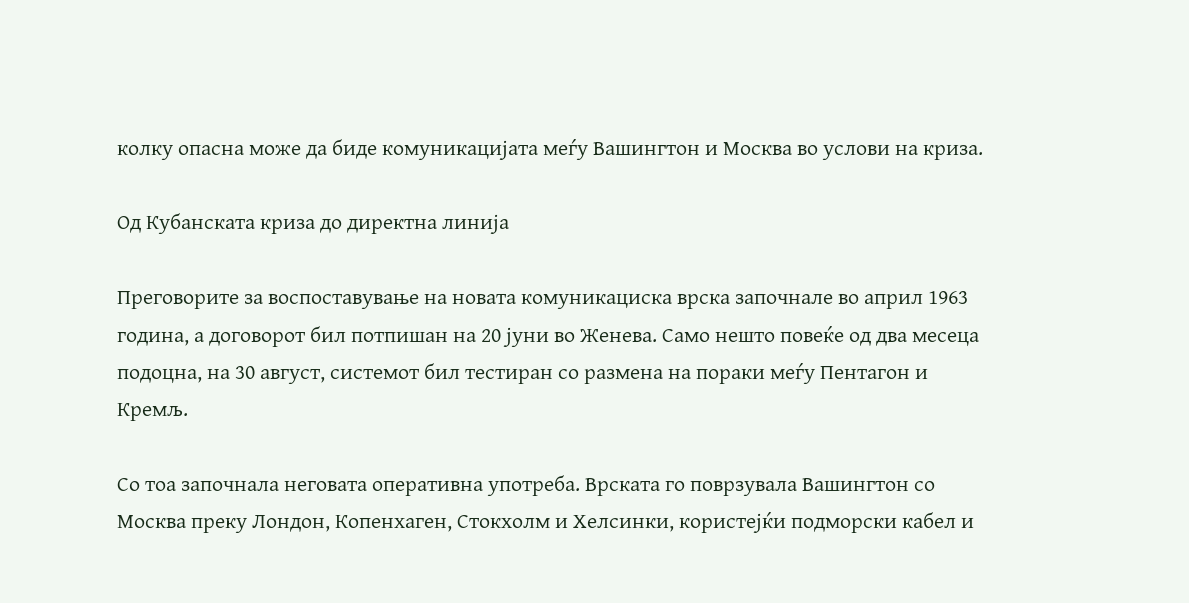колку опасна може да биде комуникацијата меѓу Вашингтон и Москва во услови на криза.

Од Кубанската криза до директна линија

Преговорите за воспоставување на новата комуникациска врска започнале во април 1963 година, а договорот бил потпишан на 20 јуни во Женева. Само нешто повеќе од два месеца подоцна, на 30 август, системот бил тестиран со размена на пораки меѓу Пентагон и Кремљ.

Со тоа започнала неговата оперативна употреба. Врската го поврзувала Вашингтон со Москва преку Лондон, Копенхаген, Стокхолм и Хелсинки, користејќи подморски кабел и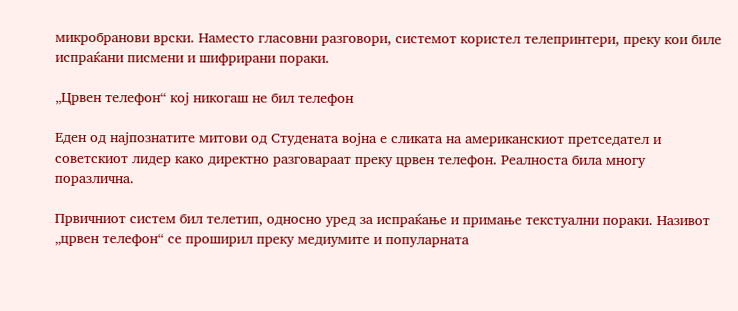микробранови врски. Наместо гласовни разговори, системот користел телепринтери, преку кои биле испраќани писмени и шифрирани пораки.

„Црвен телефон“ кој никогаш не бил телефон

Еден од најпознатите митови од Студената војна е сликата на американскиот претседател и советскиот лидер како директно разговараат преку црвен телефон. Реалноста била многу поразлична.

Првичниот систем бил телетип, односно уред за испраќање и примање текстуални пораки. Називот „црвен телефон“ се проширил преку медиумите и популарната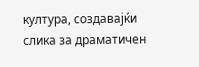култура, создавајќи слика за драматичен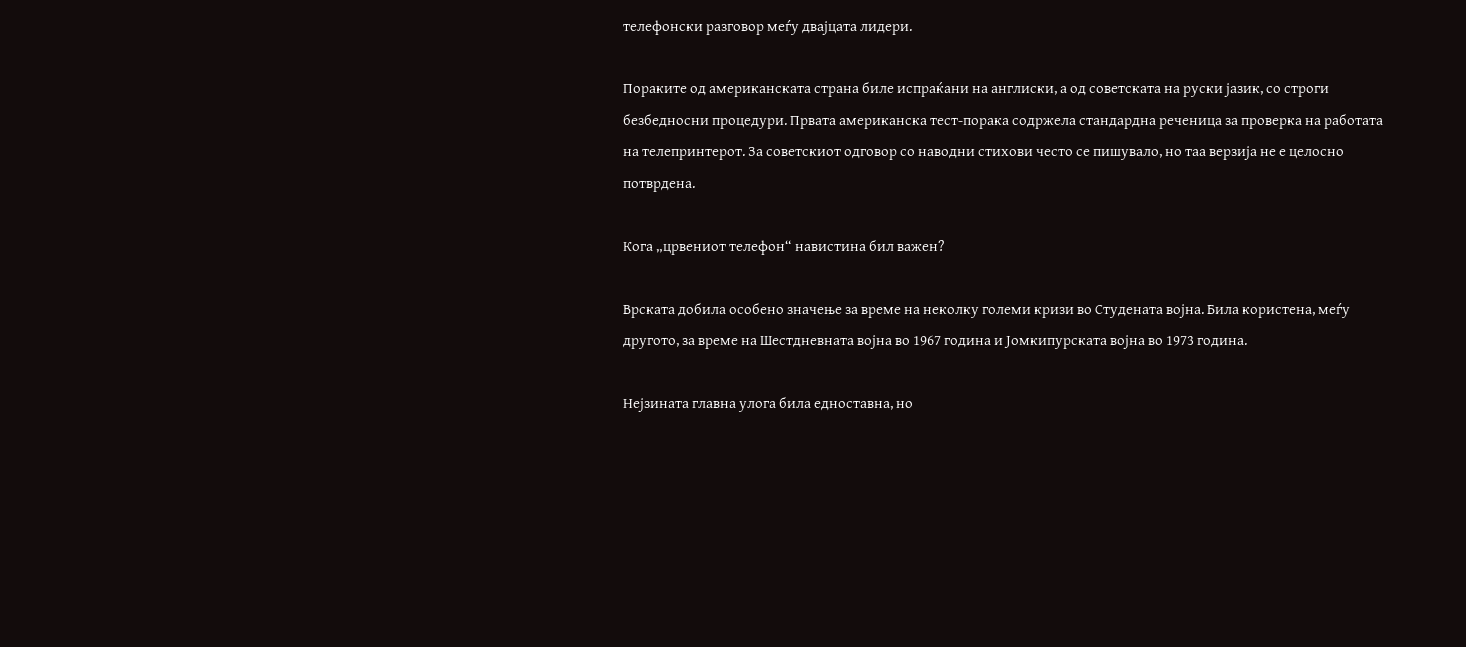телефонски разговор меѓу двајцата лидери.

Пораките од американската страна биле испраќани на англиски, а од советската на руски јазик, со строги безбедносни процедури. Првата американска тест-порака содржела стандардна реченица за проверка на работата на телепринтерот. За советскиот одговор со наводни стихови често се пишувало, но таа верзија не е целосно потврдена.

Кога „црвениот телефон“ навистина бил важен?

Врската добила особено значење за време на неколку големи кризи во Студената војна. Била користена, меѓу другото, за време на Шестдневната војна во 1967 година и Јомкипурската војна во 1973 година.

Нејзината главна улога била едноставна, но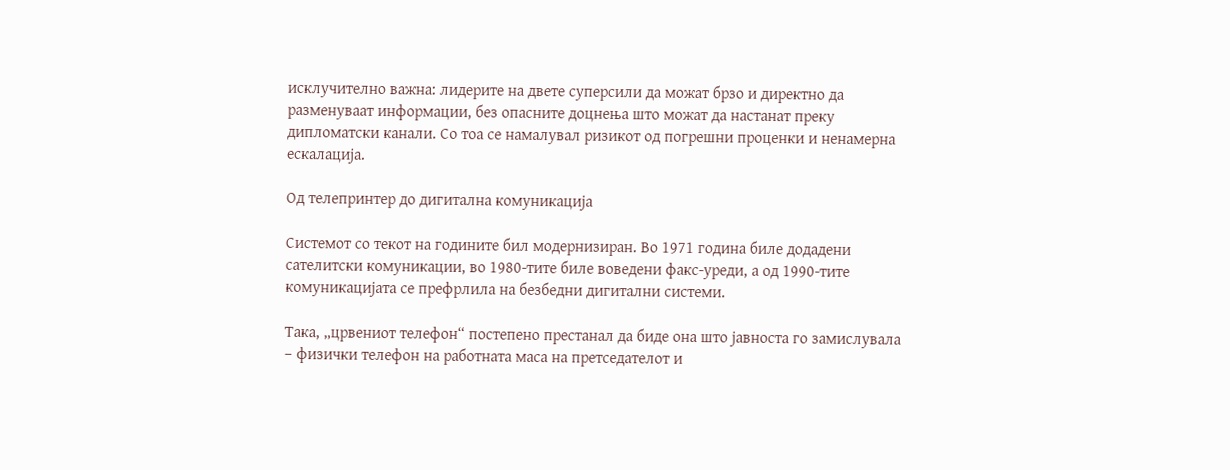исклучително важна: лидерите на двете суперсили да можат брзо и директно да разменуваат информации, без опасните доцнења што можат да настанат преку дипломатски канали. Со тоа се намалувал ризикот од погрешни проценки и ненамерна ескалација.

Од телепринтер до дигитална комуникација

Системот со текот на годините бил модернизиран. Во 1971 година биле додадени сателитски комуникации, во 1980-тите биле воведени факс-уреди, а од 1990-тите комуникацијата се префрлила на безбедни дигитални системи.

Така, „црвениот телефон“ постепено престанал да биде она што јавноста го замислувала – физички телефон на работната маса на претседателот и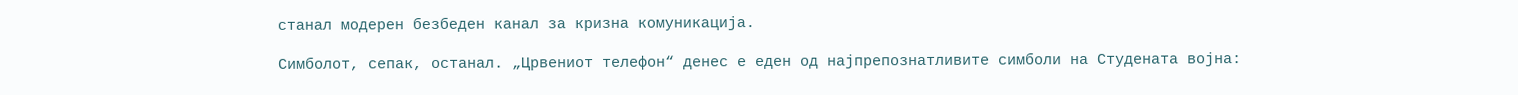станал модерен безбеден канал за кризна комуникација.

Симболот, сепак, останал. „Црвениот телефон“ денес е еден од најпрепознатливите симболи на Студената војна: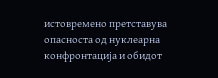истовремено претставува опасноста од нуклеарна конфронтација и обидот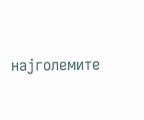најголемите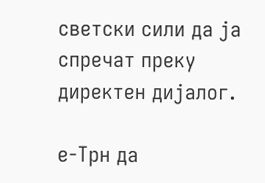светски сили да ја спречат преку директен дијалог.

е-Трн да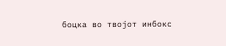боцка во твојот инбокс